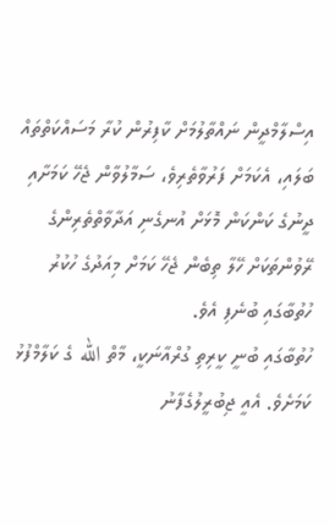އިސްލާމްދީން ނައްތާލުމަށް ކާފިރުން ކުރާ މަސައްކަތްތައް ބަލައި، އެކަމަށް ފަރުވާތެރިވެ، ސަމާލުވާން ޖެހޭ ކަމަށާއި ދީނުގެ ކަންކަން މޮޅަށް އުނގެނި އަދާވާތްތެރިންގެ ރޭވުންތަކަށް ހޭލާ ތިބެން ޖެހޭ ކަމަށް މިއަދުގެ ހުކުރު ހުތުބާގައި ބުނެފި އެވެ.
ހުތުބާގައި ބުނީ ކީރިތި ގުރްއާނަކީ، މާތް الله ގެ ކަލާމްފުޅު ކަމަށެވެ. އެއީ ޖިބުރީލުގެފާނު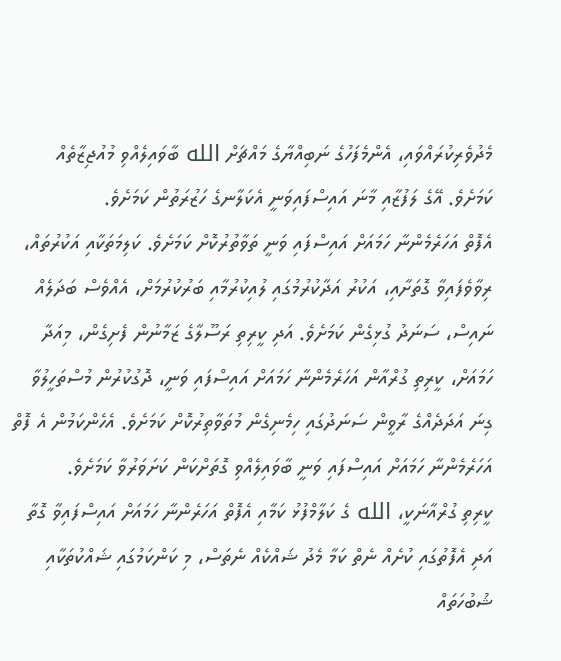މެދުވެރިކުރައްވައި، އެންމެފަހުގެ ނަބިއްޔާގެ މައްޗަށް الله ބާވައިލެއްވި މުއުޖިޒާތެއް ކަމަށެވެ. އޭގެ ލަފުޒާއި މާނަ އައިސްފައިވަނީ އެކަލާނގެ ހަޒުރަތުން ކަމަށެވެ.
އެފޮތް އަހަރެމެންނާ ހަމައަށް އައިސްފައި ވަނީ ތަވާތުރުކޮށް ކަމަށެވެ. ކަލިމަތަކާއި އަކުރުތައް، ރިވާވެފައިވާ ގޮތަށާއި، އަކުރު އަދާކުރުމުގައި ލުއިކުރުމާއި ބަރުކުރުމަށް، އެއްވެސް ބަދަލެއް ނައިސް، ސަނަދު ގުޅިގެން ކަމަށެވެ. އަދި ކީރިތި ރަސޫލާގެ ޒަމާނުން ފެށިގެން، މިއަދާ ހަމައަށް، ކީރިތި ގުރްއާން އަހަރެމެންނާ ހަމައަށް އައިސްފައި ވަނީ، ދޮގުކުރުން މުސްތަހީލުވާ ގިނަ އަދަދެއްގެ ރާވީން ސަނަދުގައި ހިމެނިގެން މުތަވާތިރުކޮށް ކަމަށެވެ. އެހެންކަމުން އެ ފޮތް އަހަރެމެންނާ ހަމައަށް އައިސްފައި ވަނީ ބާވައިލެއްވި ގޮތަށްކަން ކަށަވަރުވާ ކަމަށެވެ.
ކީރިތި ގުރްއާނަކީ، الله ގެ ކަލާމްފުޅު ކަމާއި އެފޮތް އަހަރެންނާ ހަމައަށް އައިސްފައިވާ ގޮތާ އަދި އެފޮތުގައި ކުށެއް ނެތް ކަމާ މެދު ޝައްކެއް ނެތަސް، މި ކަންކަމުގައި ޝައްކުތަކާއި ޝުބުހަތައް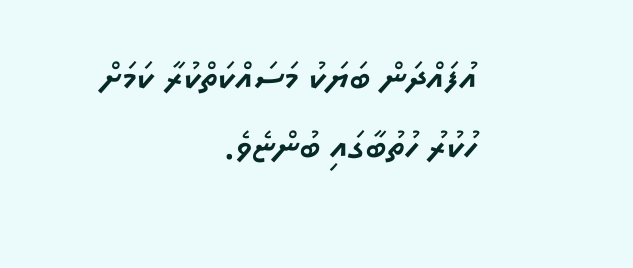އުފައްދަން ބަޔަކު މަސައްކަތްކުރާ ކަމަށް ހުކުރު ހުތުބާގައި ބުންޏެވެ.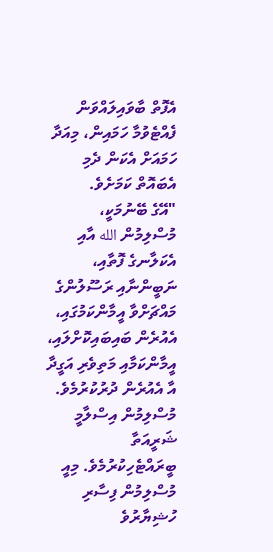އެފޮތް ބާވައިލައްވަން ފެއްޓެވުމާ ހަމައިން، މިއަދާ ހަމައަށް އެކަން ދެމި އެބައޮތް ކަމަށެވެ.
"އޭގެ ބޭނުމަކީ، މުސްލިމުން الله އާއި އެކަލާނގެ ފޮތާއި، ނަބީންނާއި ރަސޫލުންގެ މައްޗަށްވާ އީމާންކަމުގައި، އެއުރެން ބައިބައިކޮށްލައި، އީމާންކަމާއި މަތިވެރި އަގީދާ އާ އެއުރެން ދުރުކުރުމެވެ. މުސްލިމުން އިސްލާމީ ޝަރީއަތާ ބީރައްޓެހިކުރުމެވެ. މިއީ މުސްލިމުން ފިސާރި ހުޝިޔާރުވެ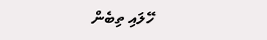ހޭލައި ތިބެން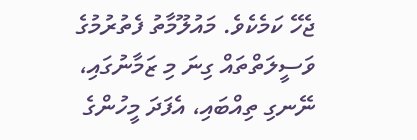ޖެހޭ ކަމެކެވެ. މައުލޫމާތު ފެތުރުމުގެ ވަސީލަތްތައް ގިނަ މި ޒަމާނުގައި، ނޭނގި ތިއްބައި، އެފަދަ މީހުންގެ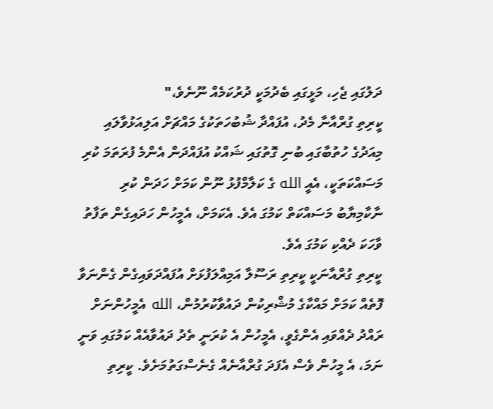ދަލުގައި ޖެހި، މަޅީގައި ބެދުމަކީ ދުރުކަމެއް ނޫނެވެ،"
ކީރިތި ގުރްއާނާ މެދު، އުފައްދާ ޝުބުހަތަކުގެ މައްޗަށް އަލިއަޅުވާލައި މިއަދުގެ ހުތުބާގައި ބުނި ގޮތުގައި ޝައްކު އުފައްދަން އެންމެ ފުރަތަމަ ކުރި މަސައްކަތަކީ، އެއީ الله ގެ ކަލާމްފުޅު ނޫން ކަމަށް ހަދަން ކުރި ނާކާމިޔާބު މަސައްކަތް ކަމުގަ އެވެ. އެކަމަށް، އެމީހުން ހަދައިގެން ތަފާތު ވާހަކަ ދެއްކި ކަމުގަ އެވެ.
ކީރިތި ގުރްއާނަކީ ކީރިތި ރަސޫލާ އަމިއްލަފުޅަށް އުފައްދަވައިގެން ގެންނަވާ ފޮތެއް ކަމަށް މައްކާގެ މުޝްރިކުން ދައުވާކުރުމުން، الله އެމީހުންނަށް ރައްދު ދެއްވައި އެންގެވީ، އެމީހުން އެ ކުރަނީ ތެދު ދައުވާއެއް ކަމުގައި ވަނީ ނަމަ، އެ މީހުން ވެސް އެފަދަ ގުރްއާނެއް ގެނެސްގަތުމަށެވެ. ކީރިތި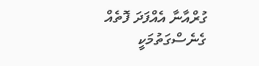ގުރްއާނާ އެއްފަދަ ފޮތެއް ގެނެސްގަތުމަކީ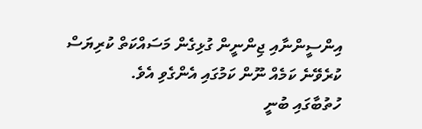އިންސީންނާއި ޖިންނީން ގުޅިގެން މަސައްކަތް ކުރިޔަސް ކުރެވޭނެ ކަމެއް ނޫން ކަމުގައި އެންގެވި އެވެ.
ހުތުބާގައި ބުނީ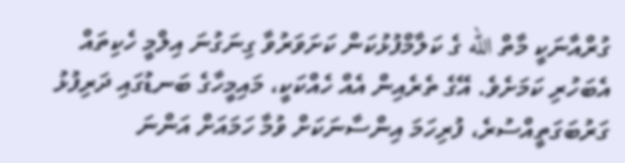ގުރްއާނަކީ މާތް الله ގެ ކަލާމްފުޅުކަން ކަށަވަރުވާ ގިނަގުނަ އިލްމީ ހެކިތައް އެބަހުރި ކަމަށެވެ. އޭގެ ތެރެއިން އެއް ހެއްކަކީ، މައިމީހާގެ ބަނޑުގައި ދަރިފުޅު ގަރުބަގަތީއްސުރެ، ފުރިހަމަ އިންސާނަކަށް ވުމާ ހަމައަށް އަންނަ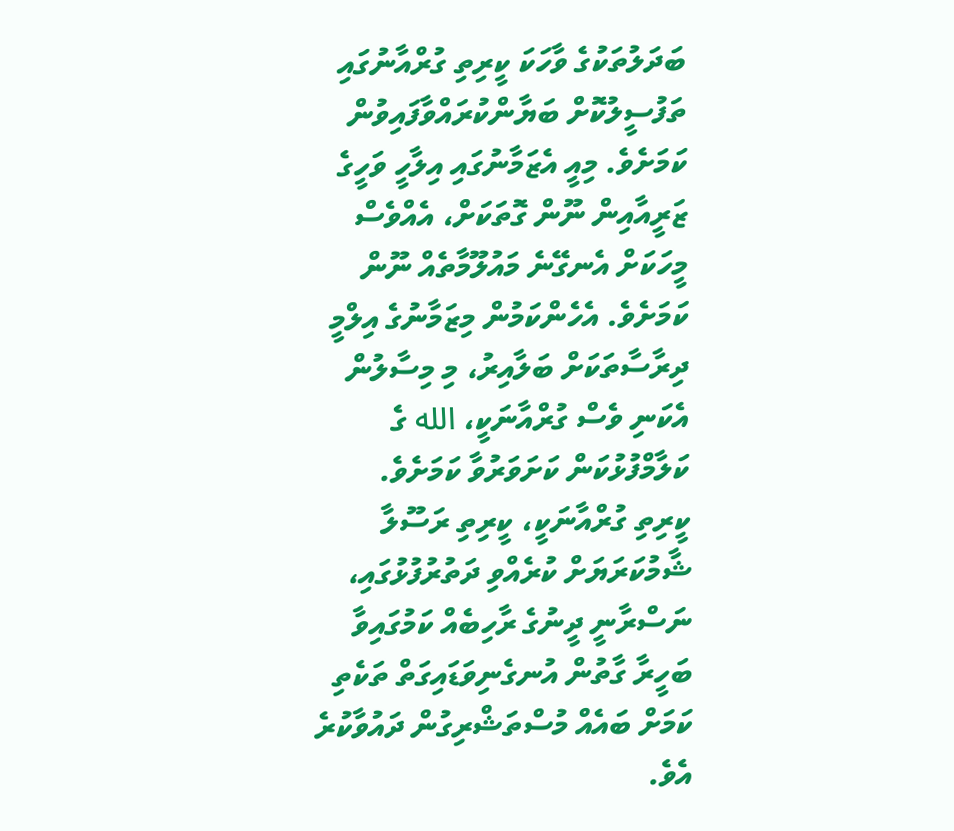ބަދަލުތަކުގެ ވާހަކަ ކީރިތި ގުރްއާނުގައި ތަފުސީލުކޮށް ބަޔާންކުރައްވާފައިވުން ކަމަށެވެ. މިއީ އެޒަމާނުގައި އިލާހީ ވަހީގެ ޒަރީއާއިން ނޫން ގޮތަކަށް، އެއްވެސް މީހަކަށް އެނގޭނެ މައުލޫމާތެއް ނޫން ކަމަށެވެ. އެހެންކަމުން މިޒަމާނުގެ އިލްމީ ދިރާސާތަކަށް ބަލާއިރު، މި މިސާލުން އެކަނި ވެސް ގުރްއާނަކީ، الله ގެ ކަލާމްފުޅުކަން ކަށަވަރުވާ ކަމަށެވެ.
ކީރިތި ގުރްއާނަކީ، ކީރިތި ރަސޫލާ ޝާމުކަރަޔަށް ކުރެއްވި ދަތުރުފުޅުގައި، ނަސްރާނީ ދީނުގެ ރާހިބެއް ކަމުގައިވާ ބަހީރާ ގާތުން އުނގެނިވަޑައިގަތް ތަކެތި ކަމަށް ބައެއް މުސްތަޝްރިގުން ދައުވާކުރެ އެވެ.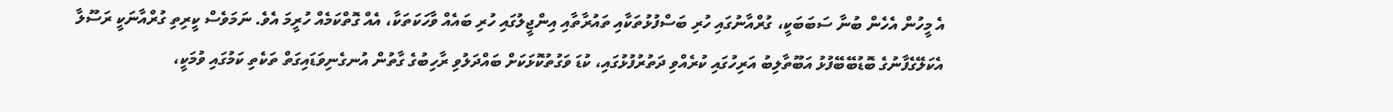އެ މީހުން އެހެން ބުނާ ސަބަބަކީ، ގުރްއާނުގައި ހުރި ބަސްފުޅުތަކާއި ތައުރާތާއި އިންޖީލުގައި ހުރި ބައެއް ވާހަކަތަކާ، އެއް ގޮތްކަމެއް ހުރީމަ އެވެ. ނަމަވެސް ކީރިތި ގުރްއާނަކީ ރަސޫލާ އެކަލޭގެފާނުގެ ބޮޑުބޭބޭފުޅު އަބޫތާލިބު އަރިހުގައި ކުރެއްވި ދަތުރުފުޅުގައި، ކުޑަ ވަގުތުކޮޅަކަށް ބައްދަލުވި ރާހިބުގެ ގާތުން އުނގެނިވަޑައިގަތް ތަކެތި ކަމުގައި ވުމަކީ،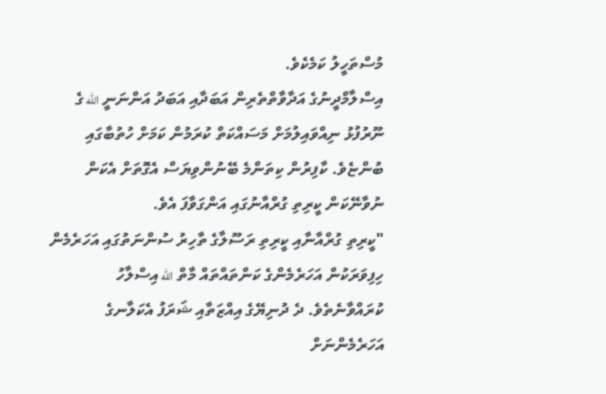މުސްތަހީލު ކަމެކެވެ.
އިސްލާމްދީނުގެ އަދާވާތްތެރިން އަބަދާއި އަބަދު އަންނަނީ الله ގެ ނޫރުފުޅު ނިއްވައިލުމަށް މަސައްކަތް ކުރަމުން ކަމަށް ހުތުބާގައި ބުންޏެވެ. ކާފިރުން ކިތަންމެ ބޭނުންވިޔަސް އެގޮތަށް އެކަން ނުވާނޭކަން ކީރިތި ގުރްއާނުގައި އަންގަވާފަ އެވެ.
"ކީރިތި ގުރްއާނާއި ކީރިތި ރަސޫލާގެ ތާހިރު ސުންނަތުގައި އަހަރެމެން ހިފިވަރަކުން އަހަރެމެންގެ ކަންތައްތައް މާތް الله އިސްލާހު ކުރައްވާނެތެވެ. ދެ ދުނިޔޭގެ އިއްޒަތާއި ޝަރަފު އެކަލާނގެ އަހަރެމެންނަށް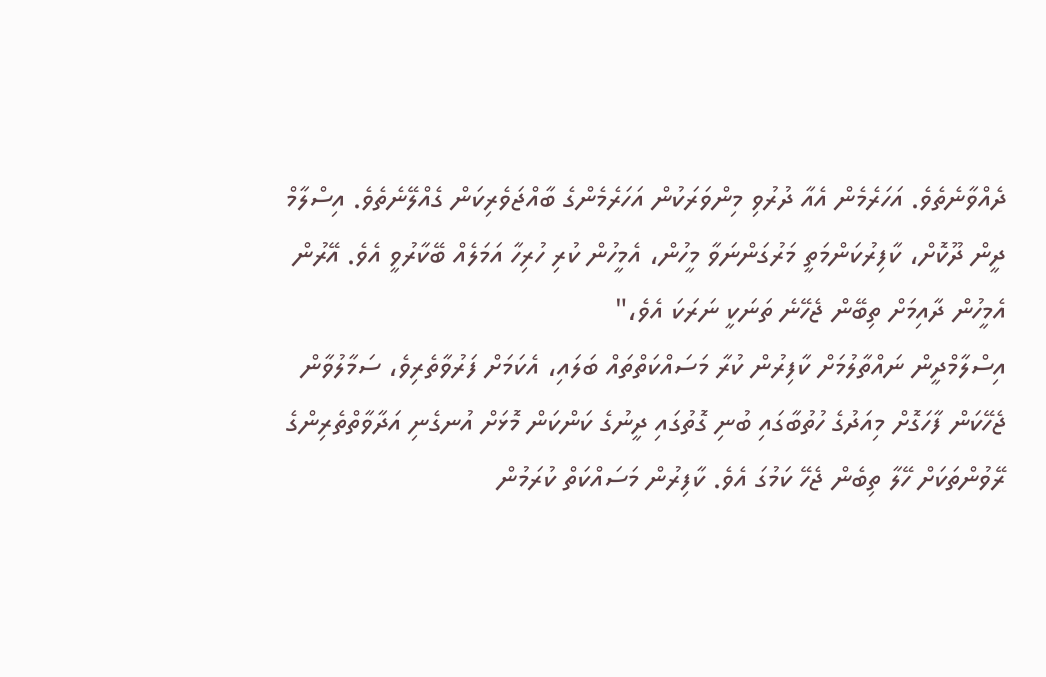ދެއްވާނެތެވެ. އަހަރެމެން އެއާ ދުރުވި މިންވަރަކުން އަހަރެމެންގެ ބާއްޖަވެރިކަން ގެއްލޭނެތެވެ. އިސްލާމް ދީން ދޫކޮށް، ކާފިރުކަންމަތީ މަރުގަންނަވާ މީހުން، އެމީހުން ކުރި ހުރިހާ އަމަލެއް ބޭކާރުވީ އެވެ. އޭރުން އެމީހުން ދާއިމަށް ތިބޭން ޖެހޭނެ ތަނަކީ ނަރަކަ އެވެ،"
އިސްލާމްދީން ނައްތާލުމަށް ކާފިރުން ކުރާ މަސައްކަތްތައް ބަލައި، އެކަމަށް ފަރުވާތެރިވެ، ސަމާލުވާން ޖެހޭކަން ފާހަގޮށް މިއަދުގެ ހުތުބާގައި ބުނި ގޮތުގައި ދީނުގެ ކަންކަން މޮޅަށް އުނގެނި އަދާވާތްތެރިންގެ ރޭވުންތަކަށް ހޭލާ ތިބެން ޖެހޭ ކަމުގަ އެވެ. ކާފިރުން މަސައްކަތް ކުރަމުން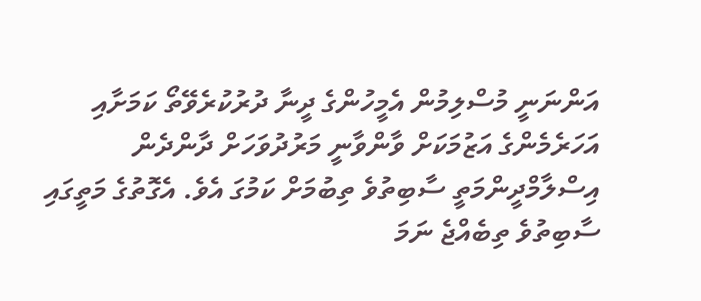އަންނަނީ މުސްލިމުން އެމީހުންގެ ދީނާ ދުރުކުރެވޭތޯ ކަމަށާއި އަހަރެމެންގެ އަޒުމަކަށް ވާންވާނީ މަރުދުވަހަށް ދާންދެން އިސްލާމްދީންމަތީ ސާބިތުވެ ތިބުމަށް ކަމުގަ އެވެ. އެގޮތުގެ މަތީގައި ސާބިތުވެ ތިބެއްޖެ ނަމަ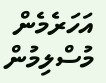އަހަރެމެން މުސްލިމުން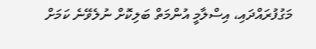މަގުފުރައްދައި، އިސްލާމީ އުންމަތް ބަލިކޮށް ނުލެވޭނެ ކަމަށް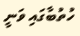ހުތުބާގައި ވަނީ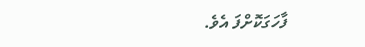ފާހަގަކޮށްފަ އެވެ.